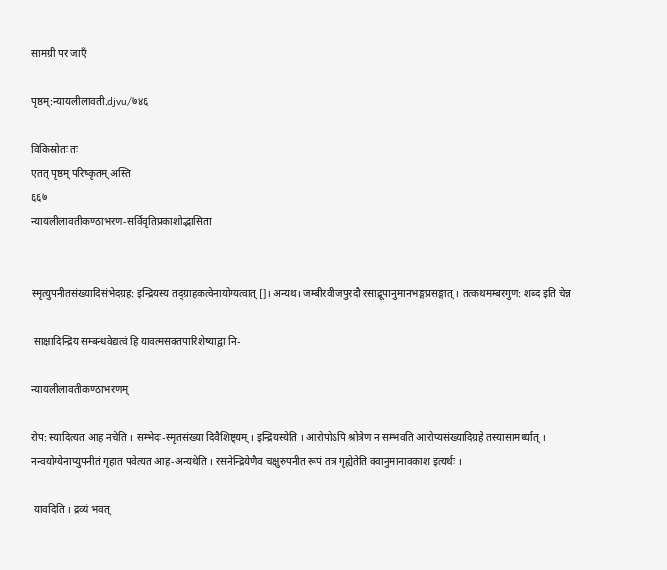सामग्री पर जाएँ

पृष्ठम्:न्यायलीलावती.djvu/७४६

विकिस्रोतः तः
एतत् पृष्ठम् परिष्कृतम् अस्ति
६६७
न्यायलीलावतीकण्ठाभरण-सर्विवृतिप्रकाशोद्भासिता


स्मृत्युपनीतसंख्यादिसंभेदग्रह: इन्द्रियस्य तद्ग्राहकत्वेनायोग्यत्वात् []। अन्यथ। जम्बीरवीजपुरदौ रसाद्रूपानुमानभङ्गप्रसङ्गात् । तत्कथमम्बरगुण: शब्द इति चेन्न

 साक्षादिन्द्रिय सम्बन्धवेद्यत्वं हि यावत्मसक्तपारिशेष्याद्वा नि-

न्यायलीलावतीकण्ठाभरणम्

रोप: स्यादित्यत आह नचेति । सम्भेदः-स्मृतसंख्या दिवैशिष्ट्यम् । इन्द्रियस्येति । आरोपोऽपि श्रोत्रेण न सम्भवति आरोप्यसंख्यादिग्रहे तस्यासामर्थ्यात् । नन्वयोग्येनाप्युपनीतं गृहात पवेत्यत आह-अन्यथेति । रसनेन्द्रियेणैव चक्षुरुपनीत रूपं तत्र गृह्येतेति क्वानुमानावकाश इत्यर्थः ।

 यावदिति । द्रव्यं भवत्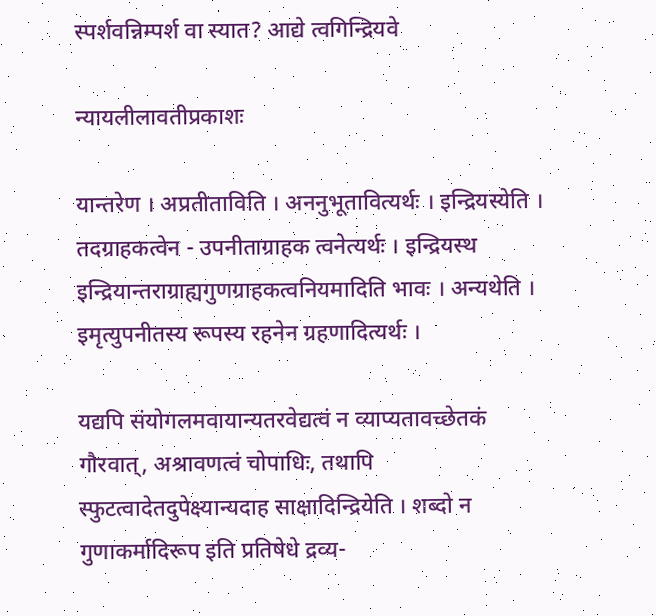स्पर्शवन्निम्पर्श वा स्यात? आद्ये त्वगिन्द्रियवे

न्यायलीलावतीप्रकाशः

यान्तरेण । अप्रतीताविति । अननुभूतावित्यर्थः । इन्द्रियस्येति । तदग्राहकत्वेन - उपनीताग्राहक त्वनेत्यर्थः । इन्द्रियस्थ इन्द्रियान्तराग्राह्यगुणग्राहकत्वनियमादिति भावः । अन्यथेति । इमृत्युपनीतस्य रूपस्य रहनेन ग्रहणादित्यर्थः ।

यद्यपि संयोगलमवायान्यतरवेद्यत्वं न व्याप्यतावच्छेतकं गौरवात्, अश्रावणत्वं चोपाधिः, तथापि स्फुटत्वादेतदुपेक्ष्यान्यदाह साक्षादिन्द्रियेति । शब्दो न गुणाकर्मादिरूप इति प्रतिषेधे द्रव्य-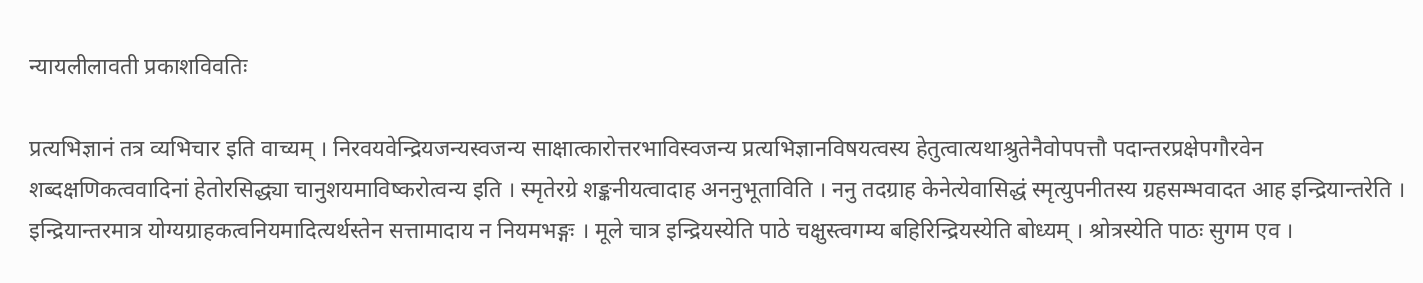न्यायलीलावती प्रकाशविवतिः

प्रत्यभिज्ञानं तत्र व्यभिचार इति वाच्यम् । निरवयवेन्द्रियजन्यस्वजन्य साक्षात्कारोत्तरभाविस्वजन्य प्रत्यभिज्ञानविषयत्वस्य हेतुत्वात्यथाश्रुतेनैवोपपत्तौ पदान्तरप्रक्षेपगौरवेन शब्दक्षणिकत्ववादिनां हेतोरसिद्ध्या चानुशयमाविष्करोत्वन्य इति । स्मृतेरग्रे शङ्कनीयत्वादाह अननुभूताविति । ननु तदग्राह केनेत्येवासिद्धं स्मृत्युपनीतस्य ग्रहसम्भवादत आह इन्द्रियान्तरेति । इन्द्रियान्तरमात्र योग्यग्राहकत्वनियमादित्यर्थस्तेन सत्तामादाय न नियमभङ्गः । मूले चात्र इन्द्रियस्येति पाठे चक्षुस्त्वगम्य बहिरिन्द्रियस्येति बोध्यम् । श्रोत्रस्येति पाठः सुगम एव ।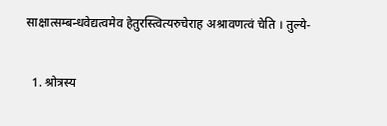साक्षात्सम्बन्धवेद्यत्वमेव हेतुरस्त्वित्यरुचेराह अश्रावणत्वं चेति । तुल्ये-


  1. श्रोत्रस्य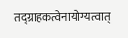तद्ग्राहकत्वेनायोग्यत्वात्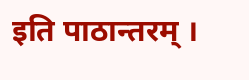इति पाठान्तरम् ।